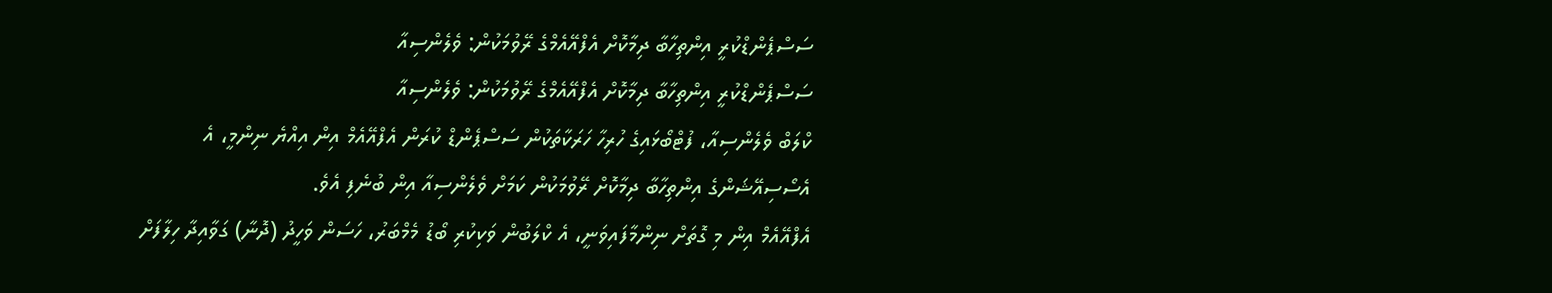ސަސްޕެންޑްކުރީ އިންތިހާބާ ދިމާކޮށް އެފްއޭއެމްގެ ރޭވުމަކުން: ވެލެންސިއާ
ސަސްޕެންޑްކުރީ އިންތިހާބާ ދިމާކޮށް އެފްއޭއެމްގެ ރޭވުމަކުން: ވެލެންސިއާ
ކްލަބް ވެލެންސިއާ، ފުޓްބޯޅައިގެ ހުރިހާ ހަރަކާތަކުން ސަސްޕެންޑް ކުރަން އެފްއޭއެމް އިން އިއްޔެ ނިންމީ، އެ އެސޯސިއޭޝަންގެ އިންތިހާބާ ދިމާކޮށް ރޭވުމަކުން ކަމަށް ވެލެންސިއާ އިން ބުނެފި އެވެ.
އެފްއޭއެމް އިން މި ގޮތަށް ނިންމާފައިވަނީ، އެ ކްލަބުން ވަކިކުރި ބޯޑު މެމްބަރު، ހަސަން ވަހީދު (ދޮނާ) ގަވާއިދާ ހިލާފަށް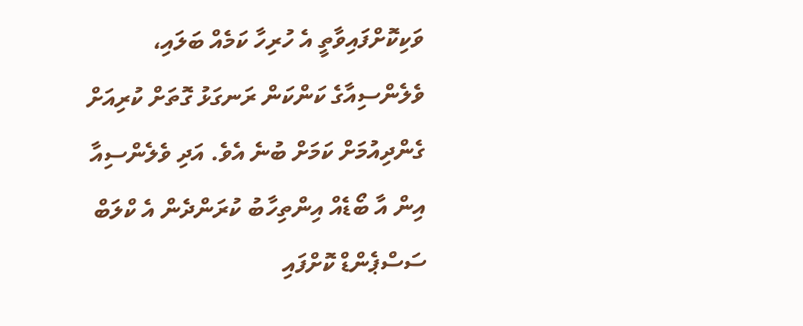ވަކިކޮށްފައިވާތީ އެ ހުރިހާ ކަމެއް ބަލައި، ވެލެންސިއާގެ ކަންކަން ރަނގަޅު ގޮތަށް ކުރިއަށް ގެންދިއުމަށް ކަމަށް ބުނެ އެވެ. އަދި ވެލެންސިއާ އިން އާ ބޯޑެއް އިންތިހާބު ކުރަންދެން އެ ކްލަބް ސަސްޕެންޑް ކޮށްފައި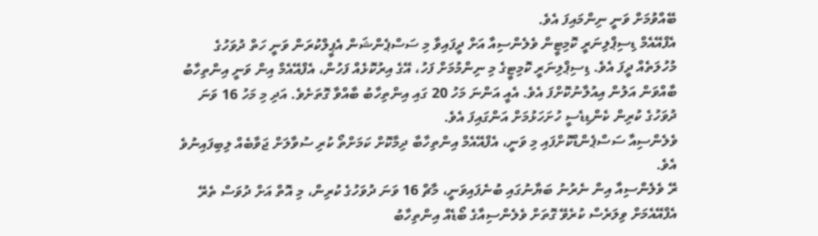ބޭއްވުމަށް ވަނީ ނިންމައިފަ އެވެ.
އެފްއޭއެމް ޑިސިޕްލިނަރީ ކޮމިޓީން ވެލެންސިއާ އަށް ދީފައިވާ މި ސަސްޕެންޝަން އެޕީލްކުރަން ވަނީ ހަތް ދުވަހުގެ މުހުލަތެއް ދީފަ އެވެ. ޑިސިޕްލިނަރީ ކޮމިޓީގެ މި ނިންމުމަށް ފަހު، އޭގެ އިރުކޮޅެއް ފަހުން، އެފްއޭއެމް އިން ވަނީ އިންތިހާބު ބާއްވަން އަލުން އިއުލާނުކޮށްފަ އެވެ. އެއީ އަންނަ މަހު 20 ގައި އިންތިހާބު ބާއްވާ ގޮތަށެވެ. އަދި މި މަހު 16 ވަނަ ދުވަހުގެ ކުރިން ކެންޑިޑެސީ ހުށަހަޅުމަށް އަންގައިފަ އެވެ.
ވެލެންސިއާ ސަސްޕެންޑްކޮށްފައި މި ވަނީ، އެފްއޭއެމް އިންތިހާބާ ދިމާކޮށް ކަމަށްތޯ ކުރި ސުވާލަށް ޖަވާބެއް ލިބިފައިނުވެ އެވެ.
ރޭ ވެލެންސިއާ އިން ނެރުނު ބަޔާނުގައި ބުނެފައިވަނީ، މާޗް 16 ވަނަ ދުވަހުގެ ކުރިން، މި އޮތް އަށް ދުވަސް ތެރޭ އެފްއޭއެމަށް ވިލަރެސް ކުރެވޭ ގޮތަށް ވެލެންސިއާގެ ބޯޑެއް އިންތިހާބު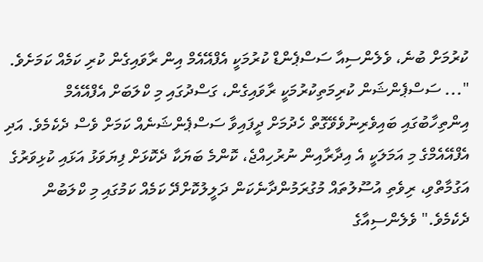ކުރުމަށް ބުނެ، ވެލެންސިއާ ސަސްޕެންޑް ކުރުމަކީ އެފްއޭއެމް އިން ރާވައިގެން ކުރި ކަމެއް ކަމަށެވެ.
"... ސަސްޕެންޝަން ކުރިމަތިކުރުމަކީ ރާވައިގެން، ގަސްދުގައި މި ކްލަބަށް އެފްއޭއެމް އިންތިހާބުގައި ބައިވެރިނުވެވޭގޮތް ހެދުމަށް ދީފައިވާ ސަސްޕެންޝަނެއް ކަމަށް ވެސް ދެކެމެވެ. އަދި އެފްއޭއެމްގެ މި އަމަލަކީ އެ އިދާރާއިން ނުރުހިއްޖެ، ކޮންމެ ބަޔަކާ ދެކޮޅަށް ފިޔަވަޅު އަޅައި ކުޅިވަރުގެ އަގުމާތްވި، ރިވެތި އުސޫލުތައް މުގުރަމުންދާނެކަން ދަލީލުކޮށްދޭ ކަމެއް ކަމުގައި މި ކްލަބުން ދެކެމެވެ." ވެލެންސިއާގެ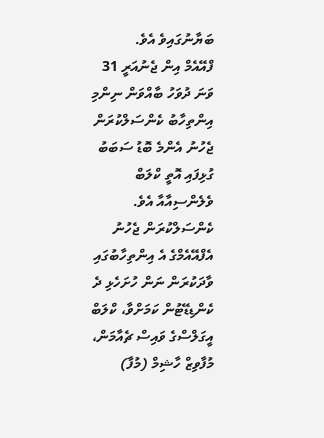ބަޔާނުގައިވެ އެވެ.
ފްއޭއެމް އިން ޖެނުއަރީ 31 ވަނަ ދުވަހު ބާއްވަން ނިންމި އިންތިހާބު ކެންސަލްކުރަން ޖެހުނު އެންމެ ބޮޑު ސަބަބު ގުޅިފައި އޮތީ ކްލަބް ވެލެންސިއާއާ އެވެ.
ކެންސަލްކުރަން ޖެހުނު އެފްއޭއެމްގެ އެ އިންތިހާބުގައި ވާދަކުރަން ނަން ހުށަހެޅި ދެ ކެންޑިޑޭޓުން ކަމަށްވާ، ކްލަބް އީގަލްސްގެ ވައިސް ޗެއާމަން، މުފާވިޒް ހާޝިމް (މުފާ)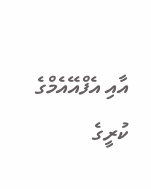އާއި އެފްއޭއެމްގެ ކުރީގެ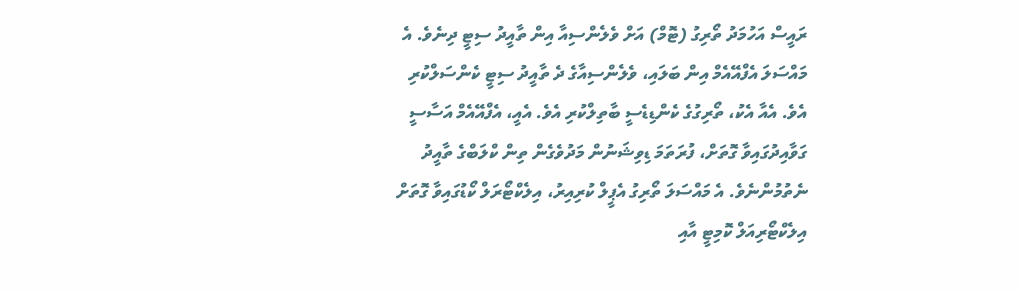ރައީސް އަހުމަދު ތޯރިގު (ޓޮމް) އަށް ވެލެންސިއާ އިން ތާއީދު ސިޓީ ދިނެވެ. އެ މައްސަލަ އެފްއޭއެމް އިން ބަލައި، ވެލެންސިއާގެ ދެ ތާއީދު ސިޓީ ކެންސަލްކުރި އެވެ. އެއާ އެކު، ތޯރިގުގެ ކެންޑިޑެސީ ބާތިލްކުރި އެވެ. އެއީ، އެފްއޭއެމް އަސާސީ ގަވާއިދުގައިވާ ގޮތަށް، ފުރަތަމަ ޑިވިޝަނުން މަދުވެގެން ތިން ކްލަބްގެ ތާއީދު ނެތުމުންނެވެ. އެ މައްސަލަ ތޯރިގު އެޕީލް ކުރިއިރު، އިލެކްޓޯރަލް ކޯޑުގައިވާ ގޮތަށް އިލެކްޓޯރިއަލް ކޮމިޓީ އާއި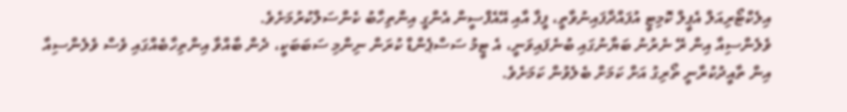އިލެކްޓޯރިއަލް އެޕީލް ކޮމިޓީ އުފައްދާފައިނުވާތީ، ފީފާ އާއި އޭއެފްސީން އެންގީ އިންތިހާބު ކެންސަލްކުރުމަށެވެ.
ވެލެންސިއާ އިން ރޭ ނެރުނު ބަޔާނުގައި ބުނެފައިވަނީ، އެ ޓީމު ސަސްޕެންޑް ކުރަން ނިންމި ސަބަބަކީ، ދެން ބާއްވާ އިންތިހާބެއްގައި ވެސް ވެލެންސިއާ އިން ތާއީދުކުރާނީ ތޯރިގު އަށް ކަމަށް ބެލެވުން ކަމަށެވެ.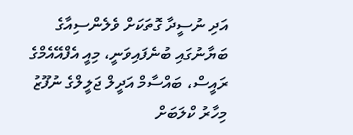އަދި ނުސީދާ ގޮތަކަށް ވެލެންސިއާގެ ބަޔާނުގައި ބުނެފައިވަނީ، މިއީ އެފްއޭއެމްގެ ރައީސް، ބައްސާމް އަދީލް ޖަލީލްގެ ނުފޫޒު މިހާރު ކްލަބަށް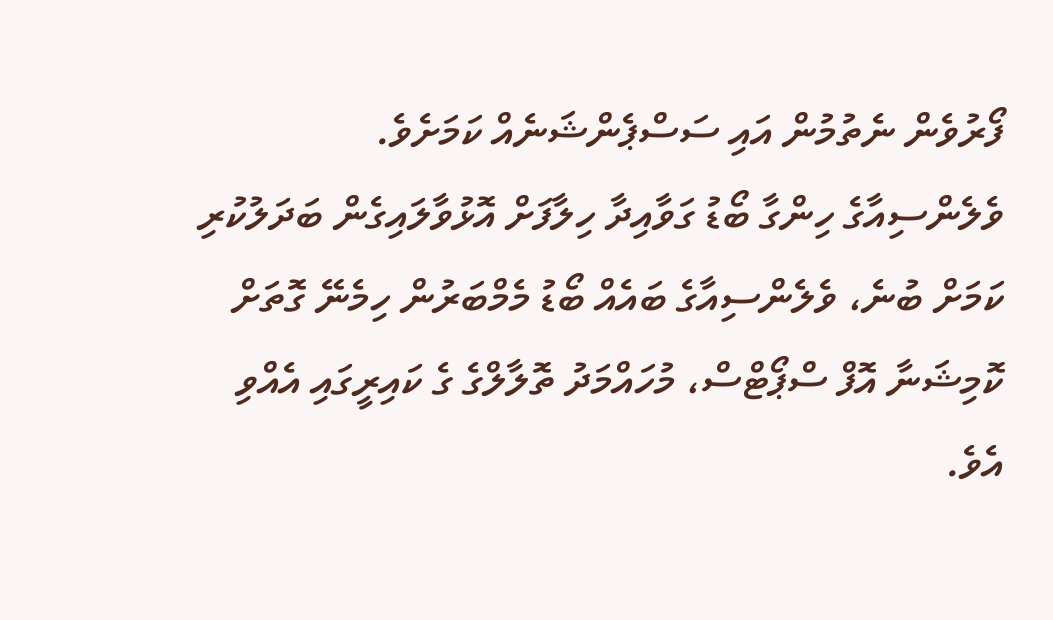ފޯރުވެން ނެތުމުން އައި ސަސްޕެންޝަނެއް ކަމަށެވެ.
ވެލެންސިއާގެ ހިންގާ ބޯޑު ގަވާއިދާ ހިލާފަށް އޮޅުވާލައިގެން ބަދަލުކުރި ކަމަށް ބުނެ، ވެލެންސިއާގެ ބައެއް ބޯޑު މެމްބަރުން ހިމެނޭ ގޮތަށް ކޮމިޝަނާ އޮފް ސްޕޯޓްސް، މުހައްމަދު ތޮލާލްގެ ގެ ކައިރީގައި އެއްވި އެވެ.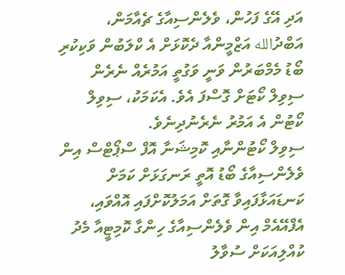އަދި އޭގެ ފަހުން، ވެލެންސިއާގެ ޗެއާމަން، އަބްދުالله އަޒްމީންއާ ދެކޮޅަށް އެ ކްލަބުން ވަކިކުރި ބޯޑު މެމްބަރުން ވަނީ ވަގުތީ އަމުރެއް ނެރެން ސިވިލް ކޯޓަށް ގޮސްފަ އެވެ. އެކަމަކު، ސިވިލް ކޯޓުން އެ އަމުރު ނެރެނުދިނެވެ.
ސިވިލް ކޯޓުންނާއި ކޮމިޝަނާ އޮފް ސްޕޯޓްސް އިން ވެލެންސިއާގެ ބޯޑު އޮތީ ރަނގަޅަށް ކަމަށް ކަނޑައަޅާފައިވާ ގޮތަށް އަމަލުކޮށްފައި އޮއްވައި، އެފްއޭއެމް އިން ވެލެންސިއާގެ ހިންގާ ކޮމިޓީއާ މެދު ކުއްލިއަކަށް ސުވާލު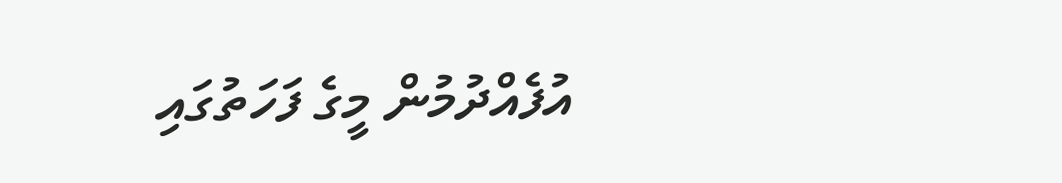އުފެއްދުމުން މީގެ ފަހަތުގައި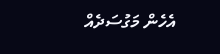އެހެން މަގުސަދެއް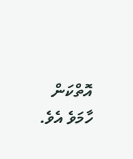އޮތްކަން ހާމަވެ އެވެ.